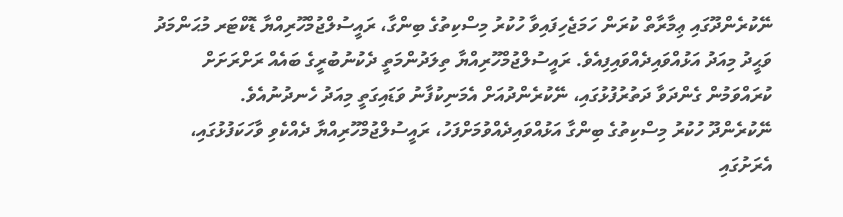ނޭކުރެންދޫގައި ޢިމާރާތް ކުރަން ހަމަޖެހިފައިވާ ހުކުރު މިސްކިތުގެ ބިންގާ، ރައީސުލްޖުމްހޫރިއްޔާ ޑޮކްޓަރ މުޙަންމަދު ވަޙީދު މިއަދު އަޅުއްވައިދެއްވައިފިއެވެ. ރައީސުލްޖުމްހޫރިއްޔާ ތިލަދުންމަތީ ދެކުނުބުރީގެ ބައެއް ރަށްރަށަށް ކުރައްވަމުން ގެންދަވާ ދަތުރުފުޅުގައި، ނޭކުރެންދުއަށް އެމަނިކުފާނު ވަޑައިގަތީ މިއަދު ހެނދުނުއެވެ.
ނޭކުރެންދޫ ހުކުރު މިސްކިތުގެ ބިންގާ އަޅުއްވައިދެއްވުމަށްފަހު، ރައީސުލްޖުމްހޫރިއްޔާ ދެއްކެވި ވާހަކަފުޅުގައި، އެރަށުގައި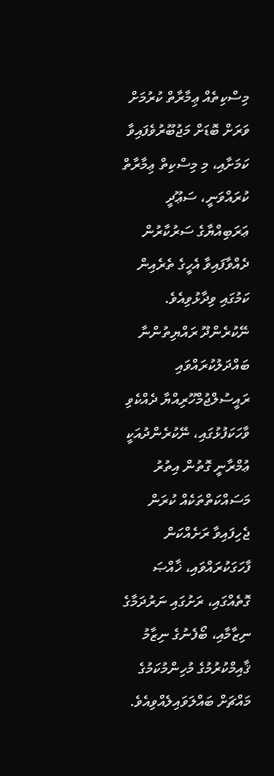މިސްކިތެއް ޢިމާރާތް ކުރުމަށް ވަރަށް ބޮޑަށް މަޖުބޫރުވެފައިވާ ކަމަށާއި، މި މިސްކިތް ޢިމާރާތް ކުރައްވަނީ، ސަޢޫދީ ޢަރަބިއްޔާގެ ސަރުކާރުން ދެއްވާފައިވާ އެހީގެ ތެރެއިން ކަމުގައި ވިދާޅުވިއެވެ.
ނޭކުރެންދޫ ރައްޔިތުންނާ ބައްދަލުކުރައްވައި ރައީސުލްޖުމްހޫރިއްޔާ ދެއްކެވި ވާހަކަފުޅުގައި، ނޭކުރެންދުއަކީ ޢުމްރާނީ ގޮތުން އިތުރު މަސައްކަތްތަކެއް ކުރަން ޖެހިފައިވާ ރަށެއްކަން ފާހަގަކުރައްވައި، ޚާއްޞަ ގޮތެއްގައި، ރަށުގައި ނަރުދަމާގެ ނިޒާމާއި، ބޯފެނުގެ ނިޒާމު ޤާއިމްކުރުމުގެ މުހިންމުކަމުގެ މައްޗަށް ބައްލަވައިލެއްވިއެވެ.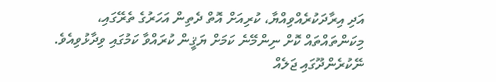އަދި އިރާދަކުރެއްވިއްޔާ، ކުރިއަށް އޮތް ދެތިން އަހަރުގެ ތެރޭގައި، މިކަންތައްތައް ކޮށް ނިންމޭނެ ކަމަށް ޔަޤީން ކުރައްވާ ކަމުގައި ވިދާޅުވިއެވެ. ނޭކުރެންދޫގައި ޖަލެއް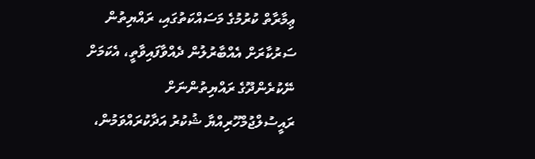ޢިމާރާތް ކުރުމުގެ މަސައްކަތުގައި، ރައްޔިތުން ސަރުކާރަށް އެއްބާރުލުން ދެއްވާފައިވާތީ، އެކަމަށް ނޭކުރެންދޫގެ ރައްޔިތުންނަށް ރައީސުލްޖުމްހޫރިއްޔާ ޝުކުރު އަދާކުރައްވަމުން،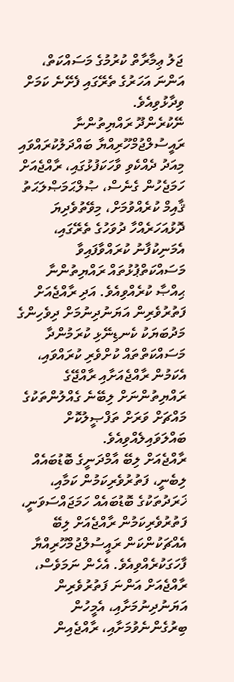ޖަލު ޢިމާރާތް ކުރުމުގެ މަސައްކަތް، އަންނަ އަހަރުގެ ތެރޭގައި ފެށޭނެ ކަމަށް ވިދާޅުވިއެވެ.
ނޭކުރެންދޫ ރައްޔިތުންނާ ރައީސުލްޖުމްހޫރިއްޔާ ބައްދަލުކުރައްވައި މިއަދު ދެއްކެވި ވާހަކަފުޅުގައި، ރާއްޖެއަށް ހަމަޖެހުން ގެނެސް، ޞުލްޙަމަޞްލަޙަތު ޤާއިމް ކުރެއްވުމަށް، މިވޭތުވެދިޔަ ދޮޅުއަހަރެއްހާ ދުވަހުގެ ތެރޭގައި، އެމަނިކުފާނު ކުރައްވާފައިވާ މަސައްކަތްޕުޅުތައް ރައްޔިތުންނާ ޙިއްޞާ ކުރެއްވިއެވެ. އަދި ރާއްޖެއަށް ފަތުރުވެރިން އަޔަނުދިނުމަށް ދިވެހިންގެ މަދުބަޔަކު ކެނޑިނޭޅި ކުރަމުންދާ މަސައްކަތްތައް ކުށްވެރި ކުރައްވައި، އެކަމުން ރާއްޖެއަށާއި ރާއްޖޭގެ ރައްޔިތުންނަށް ލިބޭނެ ގެއްލުންތަކުގެ މައްޗަށް ވަރަށް ތަފްޞީލުކޮށް ބައްލަވައިލެއްވިއެވެ.
ރާއްޖެއަށް ލިބޭ އާމްދަނީގެ ބޮޑުބައެއް ލިބެނީ، ފަތުރުވެރިކަމުން ކަމާއި، ޚަރަދުތަކުގެ ބޮޑުބައެއް ހަމަޖައްސަވަނީ، ފަތުރުވެރިކަމުން ރާއްޖެއަށް ލިބޭ އެއްޗަކުންކަން ރައީސުލްޖުމްހޫރިއްޔާ ފާހަގަކުރެއްވިއެވެ. އެހެން ނަމަވެސް، ރާއްޖެއަށް އަންނަ ފަތުރުވެރިން އަޔަނުދިނުމަށާއި، އެމީހުން ބިރުގެންނެވުމަށާއި، ރާއްޖެއިން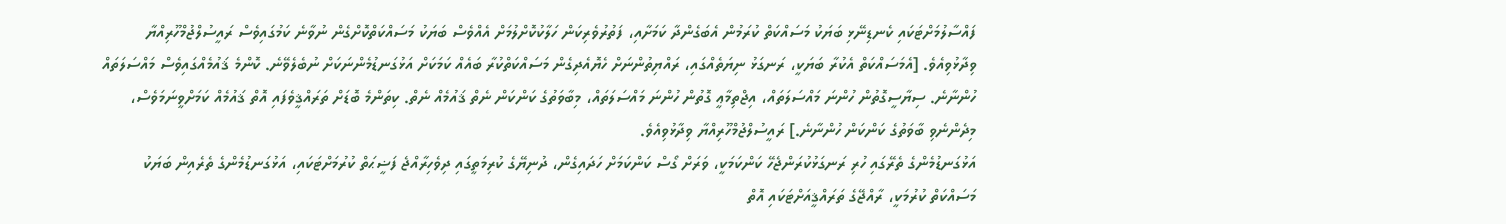ފައްސާލުމަށްޓަކައި ކެނޑިނޭޅި ބަޔަކު މަސައްކަތް ކުރަމުން އެބަގެންދާ ކަމަށާއި، ފަތުރުވެރިކަން ހަލާކުކޮށްލުމަށް އެއްވެސް ބަޔަކު މަސައްކަތްކޮށްގެން ނުވާނެ ކަމުގައިވެސް ރައީސުލްޖުމްހޫރިއްޔާ ވިދާޅުވިއެވެ. [އެމަސައްކަތް އެކުރާ ބަޔަކީ، ރަނގަޅު ނިޔަތެއްގައި، ރައްޔިތުންނަށް ހެޔޮއެދިގެން މަސައްކަތްކުރާ ބައެއް ކަމަކަށް އަޅުގަނޑުމެންނަކަށް ނުބެލެވޭނެ. ކޮންމެ ޤައުމެއްގައިވެސް މައްސަލަތައް ހުންނާނެ. ސިޔާސީގޮތުން ހުންނަ މައްސަލަތައް، އިޖްތިމާޢީ ގޮތުން ހުންނަ މައްސަލަތައް، މިބާވަތުގެ ކަންކަން ނެތް ޤައުމެއް ނެތް. ކިތަންމެ ބޮޑަށް ތަރައްޤީވެފައި އޮތް ޤައުމެއް ކަމަށްވީނަމަވެސް، މިދެންނެވި ބާވަތުގެ ކަންކަން ހުންނާނެ.] ރައީސުލްޖުމްހޫރިއްޔާ ވިދާޅުވިއެވެ.
އަޅުގަނޑުމެންގެ ތެރޭގައި ހުރި ރަނގަޅުކުރަންޖެހޭ ކަންކަމަކީ، ވަރަށް ގޯސް ކަންކަމަށް ހަދައިގެން، ދުނިޔޭގެ ކުރިމަތީގައި ދިވެހިރާއްޖެ ފަޟީޙަތް ކުރުމަށްޓަކައި، އަޅުގަނޑުމެންގެ ތެރެއިން ބަޔަކު މަސައްކަތް ކުރުމަކީ، ރާއްޖޭގެ ތަރައްޤީއަށްޓަކައި އޮތް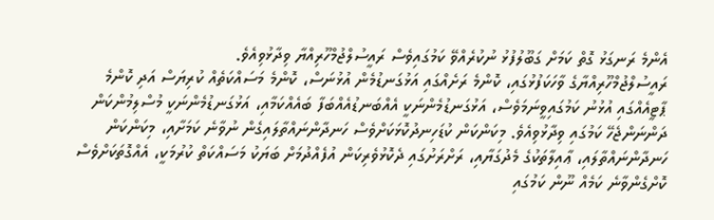އެންމެ ރަނގަޅު ގޮތް ކަމަށް ގަބޫލުފުޅު ނުކުރެއްވޭ ކަމުގައިވެސް ރައީސުލްޖުމްހޫރިއްޔާ ވިދާޅުވިއެވެ.
ރައީސުލްޖުމްހޫރިއްޔާގެ ވާހަކަފުޅުގައި، ކޮންމެ ރަށެއްގައި އަޅުގަނޑުމެން އުޅުނަސް، ކޮންމެ މަސައްކަތެއް ކުރިޔަސް އަދި ކޮންމެ ޕާޓީއެއްގައި އުޅުނު ކަމުގައިވީނަމަވެސް، އަޅުގަނޑުމެންނަކީ އެއްބަނޑުއެއްބަފާ ބައެއްކަމާއި، އަޅުގަނޑުމެންނަކީ މުސްލިމުންކަން ދަންނަންޖެހޭ ކަމުގައި ވިދާޅުވިއެވެ. މިކަންކަން ކުޑަހިނދުކޮޅަކަށްވެސް ހަނދާންނައްތާލައިގެން ނުވާނެ ކަމަށާއި، މިކަންކަން ހަނދާންނައްތާލައި، ޢާއިލާތަކުގެ މެދުގަޔާއި، ރަށްރަށުގައި ދެކޮޅުވެރިކަން އުފެއްދުމަށް ބަޔަކު މަސައްކަތް ކުރުމަކީ، އެއްގޮތަކަށްވެސް ކޮށްގެންވާނެ ކަމެއް ނޫން ކަމުގައި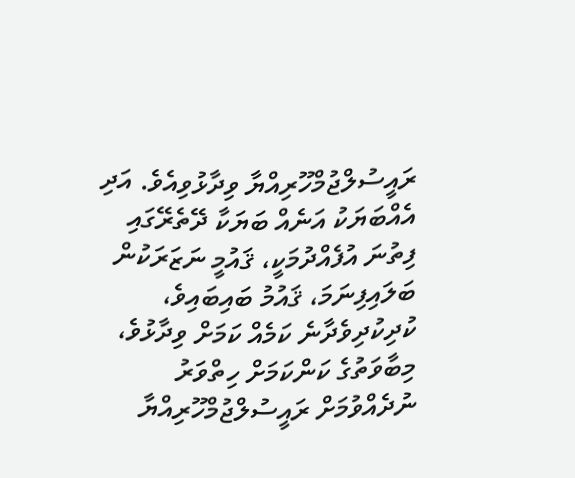ރައީސުލްޖުމްހޫރިއްޔާ ވިދާޅުވިއެވެ. އަދި އެއްބަޔަކު އަނެއް ބަޔަކާ ދޭތެރޭގައި ފިތުނަ އުފެއްދުމަކީ، ޤައުމީ ނަޒަރަކުން ބަލައިފިނަމަ، ޤައުމު ބައިބައިވެ، ކުދިކުދިވެދާނެ ކަމެއް ކަމަށް ވިދާޅުވެ، މިބާވަތުގެ ކަންކަމަށް ހިތްވަރު ނުދެއްވުމަށް ރައީސުލްޖުމްހޫރިއްޔާ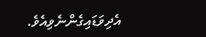އެދިވަޑައިގެންނެވިއެވެ.